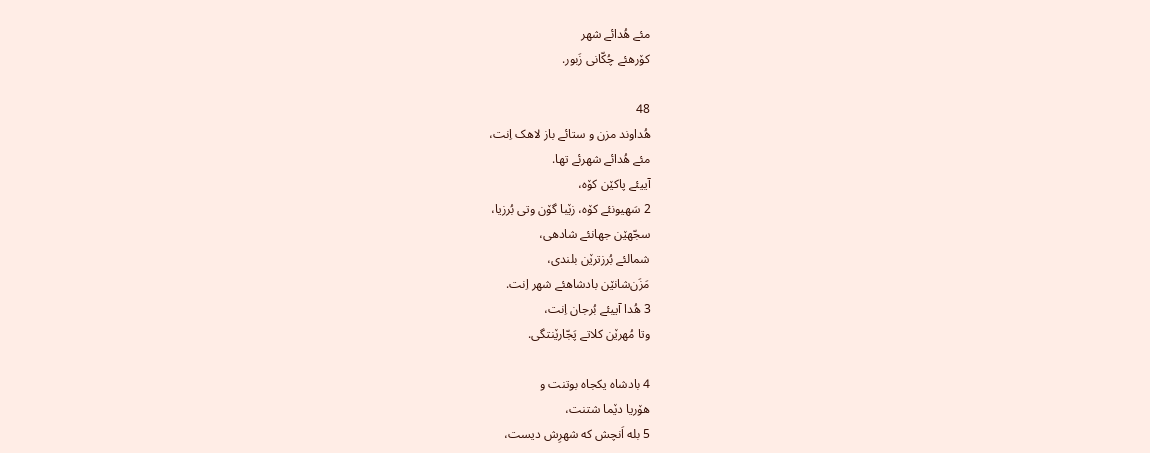مئے هُدائے شهر
کۆرهئے چُکّانی زَبور.

48
هُداوند مزن و ستائے باز لاهک اِنت،
مئے هُدائے شهرئے تها.
آییئے پاکێن کۆه،
2 سَهیونئے کۆه، زێبا گۆن وتی بُرزیا،
سجّهێن جهانئے شادهی،
شمالئے بُرزترێن بلندی،
مَزَن‌شانێن بادشاهئے شهر اِنت.
3 هُدا آییئے بُرجان اِنت،
وتا مُهرێن کلاتے پَجّارێنتگی.

4 بادشاه یکجاه بوتنت و
هۆریا دێما شتنت،
5 بله اَنچش که شهرِش دیست،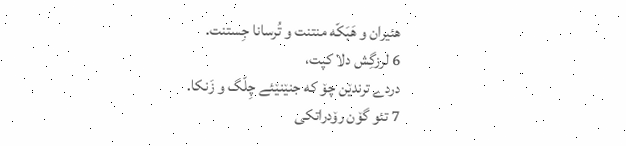هئیران و هَبَکّه منتنت و تُرسانا جِستنت.
6 لرزگِش دلا کپت،
دردے ترندێن چۆ که جنێنێئے چِلّگ و زَنکا.
7 تئو گۆن رۆدراتکی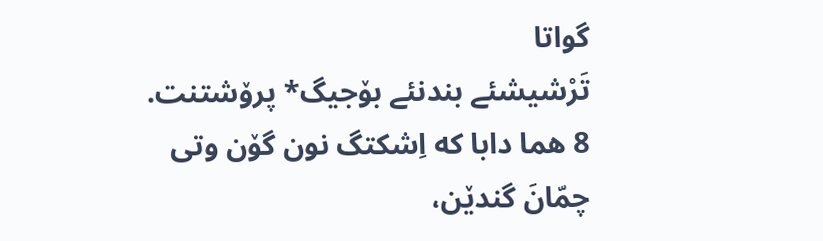گواتا
تَرْشیشئے بندنئے بۆجیگ* پرۆشتنت.
8 هما دابا که اِشکتگ نون گۆن وتی چمّانَ گندێن،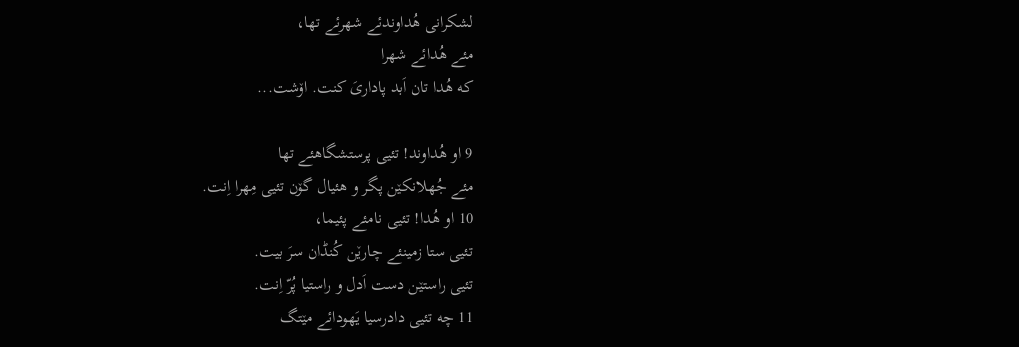لشکرانی هُداوندئے شهرئے تها،
مئے هُدائے شهرا
که هُدا تان اَبد پاداریَ کنت. اۆشت...

9 او هُداوند! تئیی پرستشگاهئے تها
مئے جُهلانکێن پگر و هئیال گۆن تئیی مِهرا اِنت.
10 او هُدا! تئیی نامئے پئیما،
تئیی ستا زمینئے چارێن کُنڈان سرَ بیت.
تئیی راستێن دست اَدل و راستیا پُرّ اِنت.
11 چه تئیی دادرسیا یَهودائے مێتگ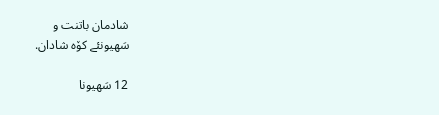شادمان باتنت و
سَهیونئے کۆه شادان.

12 سَهیونا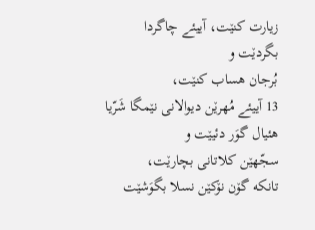زیارت کنێت، آییئے چاگردا بگردێت و
بُرجان هساب کنێت،
13 آییئے مُهرێن دیوالانی نێمگا شَرّیا هئیال گوَر دئیێت و
سجّهێن کلاتانی بچارێت،
تانکه گۆن نۆکێن نسلا بگوَشێت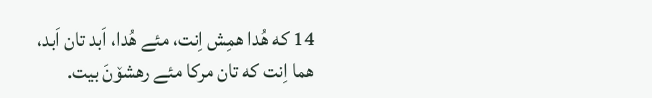14 که هُدا همِش اِنت، مئے هُدا، اَبد تان اَبد،
هما اِنت که تان مرکا مئے رهشۆنَ بیت.